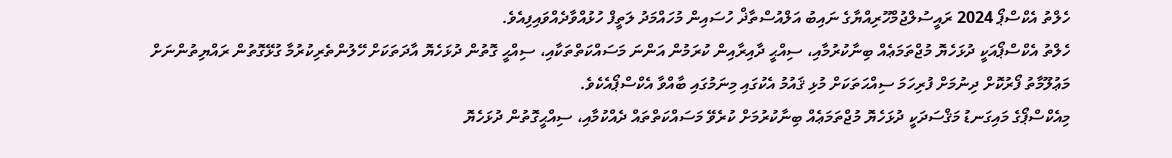ހެލްތު އެކްސްޕޯ 2024 ރައީސުލްޖުމްހޫރިއްޔާގެ ނައިބު އަލްއުސްތާޛް ހުސައިން މުހައްމަދު ލަތީފް ހުޅުއްވާދެއްވައިފިއެވެ.
ހެލްތު އެކްސްޕޯއަކީ ދުޅަހެޔޮ މުޖްތަމަޢެއް ބިނާކުރުމާއި، ސިއްޙީ ދާއިރާއިން ކުރަމުން އަންނަ މަސައްކަތްތަކާއި، ސިއްޙީ ގޮތުން ދުޅަހެޔޮ އާދަތަކަށް ހޭލުންތެރިކުރުމާ ގުޅޭގޮތުން ރައްޔިތުންނަށް މަޢުލޫމާތު ފޯރުކޮށް ދިނުމަށް ފުރިހަމަ ސިއްޙަތަކަށް މުޅި ޤައުމު އެކުގައި މިނަމުގައި ބާއްވާ އެކްސްޕޯއެކެވެ.
މިއެކްސްޕޯގެ މައިގަނޑު މަޤްސަދަކީ ދުޅަހެޔޮ މުޖްތަމަޢެއް ބިނާކުރުމަށް ކުރެވޭ މަސައްކަތްތައް ދެއްކުމާއި، ސިއްޙީގޮތުން ދުޅަހެޔޮ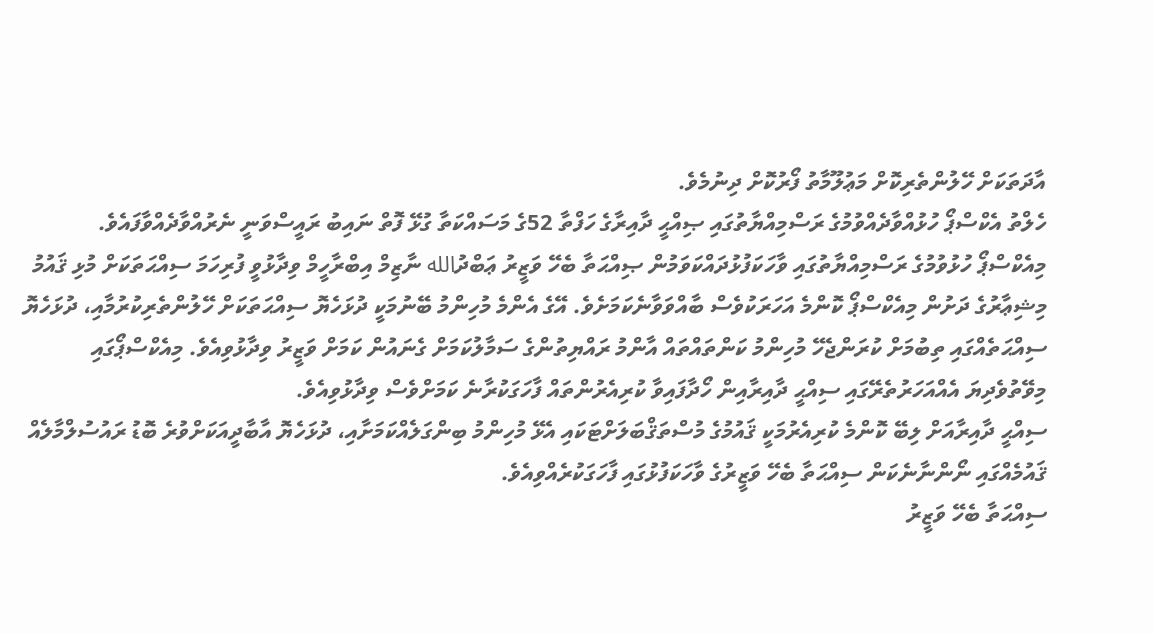އާދަތަކަށް ހޭލުންތެރިކޮށް މަޢުލޫމާތު ފޯރުކޮށް ދިނުމެވެ.
ހެލްތު އެކްސްޕޯ ހުޅުއްވާދެއްވުމުގެ ރަސްމިއްޔާތުގައި ޞިއްޙީ ދާއިރާގެ ހަފްތާ 52ގެ މަސައްކަތާ ގުޅޭ ފޮތް ނައިބު ރައީސްވަނީ ނެރުއްވާދެއްވާފައެވެ.
މިއެކްސްޕޯ ހުޅުވުމުގެ ރަސްމިއްޔާތުގައި ވާހަކަފުޅުދައްކަވަމުން ޞިއްޙަތާ ބެހޭ ވަޒީރު ޢަބްދުالله ނާޒިމް އިބްރާހީމް ވިދާޅުވީ ފުރިހަމަ ސިއްޙަތަކަށް މުޅި ޤައުމު މިޝިޢާރުގެ ދަށުން މިއެކްސްޕޯ ކޮންމެ އަހަރަކުވެސް ބާއްވަވާނެކަމަށެވެ. އޭގެ އެންމެ މުހިންމު ބޭނުމަކީ ދުޅަހެޔޮ ސިއްޙަތަކަށް ހޭލުންތެރިކުރުމާއި، ދުޅަހެޔޮ ސިއްޙަތެއްގައި ތިބުމަށް ކުރަންޖެހޭ މުހިންމު ކަންތައްތައް އާންމު ރައްޔިތުންގެ ސަމާލުކަމަށް ގެނައުން ކަމަށް ވަޒީރު ވިދާޅުވިއެވެ. މިއެކްސްޕޯގައި މިވޭތުވެދިޔަ އެއްއަހަރުތެރޭގައި ސިއްޙީ ދާއިރާއިން ހޯދާފައިވާ ކުރިއެރުންތައް ފާހަގަކުރާނެ ކަމަށްވެސް ވިދާޅުވިއެވެ.
ސިއްޙީ ދާއިރާއަށް ލިބޭ ކޮންމެ ކުރިއެރުމަކީ ޤައުމުގެ މުސްތަޤްބަލަށްޓަކައި އެޅޭ މުހިންމު ބިންގަލެއްކަމަށާއި، ދުޅަހެޔޮ އާބާދީއަކަށްވުރެ ބޮޑު ރައުސުލްމާލެއް ޤައުމެއްގައި ނޯންނާނެކަން ސިއްޙަތާ ބެހޭ ވަޒީރުގެ ވާހަކަފުޅުގައި ފާހަގަކުރެއްވިއެވެ.
ސިއްޙަތާ ބެހޭ ވަޒީރު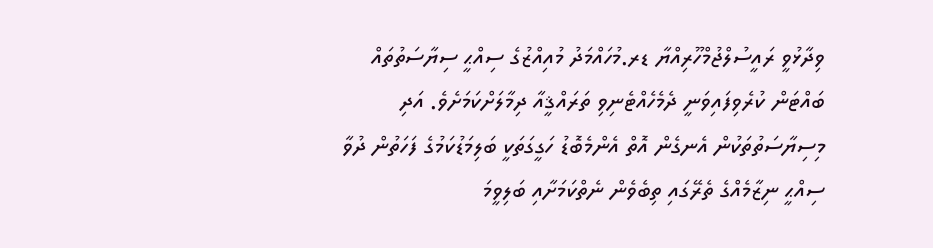ވިދާޅުވީ ރައީސުލްޖުމްހޫރިއްޔާ ޑރ.މުހައްމަދު މުއިއްޒުގެ ސިއްޙީ ސިޔާސަތުތައް ބައްޓަން ކުރެވިފައިވަނީ ދެމެހެއްޓެނިވި ތަރައްޤީއާ ދިމާލަށްކަމަށެވެ. އަދި މިސިޔާސަތުތަކުން އެނގެން އޮތް އެންމެބޮޑު ހަގީގަތަކީ ބަލިމަޑުކަމުގެ ފަހަތުން ދުވާ ސިއްޙީ ނިޒާމެއްގެ ތެރޭގައި ތިބެވެން ނެތްކަމަށާއި ބަލިވީމަ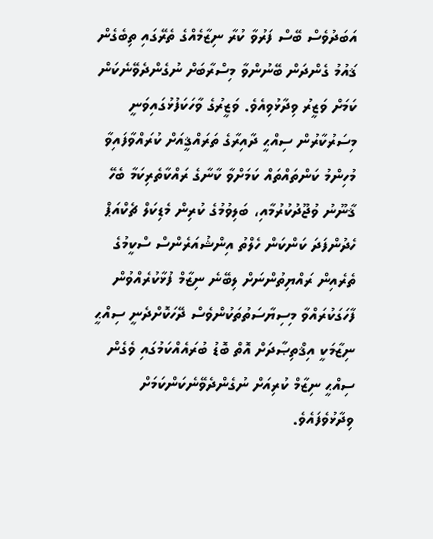އަބަދުވެސް ބޭސް ފަރުވާ ކުރާ ނިޒާމެއްގެ ތެރޭގައި ތިބެގެން ޤައުމު ގެންދަން ބޭނުންވާ މިސްރާބަށް ނުގެންދެވޭނެކަން ކަމަށް ވަޒީރު ވިދާޅުވިއެވެ. ވަޒީރުގެ ވާހަކަފުޅުގައިވަނީ މިސަރުކާރުން ސިއްޙީ ދާއިރާގެ ތަރައްޤީއަށް ކުރައްވާފައިވާ މުހިންމު ކަންތައްތައް ކަމަށްވާ ކާނާގެ ރައްކާތެރިކަމާ ބެހޭ ޤާނޫނު ވުޖޫދުކުރުމާއި، ބަލިވުމުގެ ކުރިން މެޑިކަލް ޗެކްއަޕް ހެދުންފަދަ ކަންކަން ހެލްތު އިންޝުއަރެންސް ސްކީމުގެ ތެރެއިން ރައްޔިތުންނަށް ލިބޭނެ ނިޒާމް ފުޅާކުރެއްވުން ފާހަގަކުރައްވާ މިސިޔާސަތުތަކުންވެސް ދޭހަކޮށްދެނީ ސިއްޙީ ނިޒާމަކީ އިޤްތިޞާދަށް އޮތް ބޮޑު ބުރައެއްކަމުގައި ވެގެން ސިއްޙީ ނިޒާމް ކުރިއަށް ނުގެންދެވޭނެކަންކަމަށް ވިދާޅުވެފައެވެ.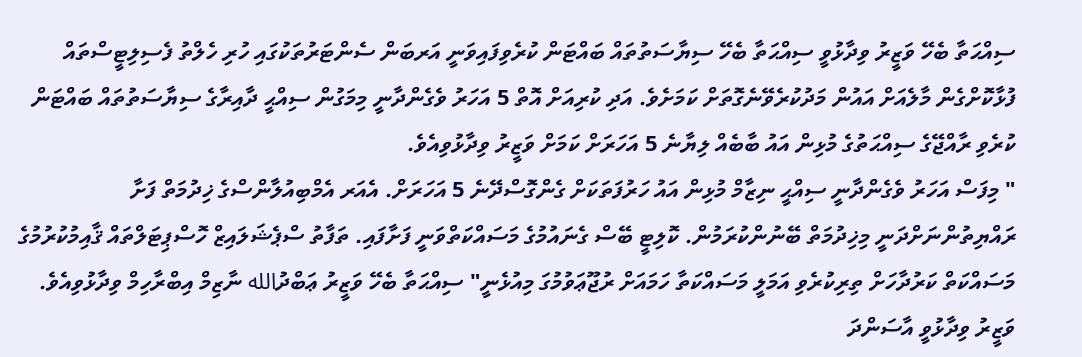ސިއްޙަތާ ބެހޭ ވަޒީރު ވިދާޅުވީ ސިއްޙަތާ ބެހޭ ސިޔާސަތުތައް ބައްޓަން ކުރެވިފައިވަނީ އަރބަން ސެންޓަރުތަކުގައި ހުރި ހެލްތު ފެސިލިޓީސްތައް ފުޅާކޮށްގެން މާލެއަށް އައުން މަދުކުރެވޭނެގޮތަށް ކަމަށެވެ. އަދި ކުރިއަށް އޮތް 5 އަހަރު ވެގެންދާނީ މިމަގުން ސިއްޙީ ދާއިރާގެ ސިޔާސަތުތައް ބައްޓަން ކުރެވި ރާއްޖޭގެ ސިއްޙަތުގެ މުޅިން އައު ބާބެއް ލިޔާނެ 5 އަހަރަށް ކަމަށް ވަޒީރު ވިދާޅުވިއެވެ.
" މިފަސް އަހަރު ވެގެންދާނީ ސިއްޙީ ނިޒާމް މުޅިން އައު ހަރުފަތަކަށް ގެންގޮސްދޭނެ 5 އަހަރަށް. އެއަރ އެމްބިއުލާންސްގެ ޚިދުމަތް ފަށާ ރައްޔިތުންނަށްދަނީ މިޚިދުމަތް ބޭނުންކުރަމުން. ކޮލިޓީ ބޭސް ގެނައުމުގެ މަސައްކަތްވަނީ ފަށާފައި. ތަފާތު ސްޕެޝަލައިޒް ހޮސްޕިޓަލްތައް ޤާއިމުކުރުމުގެ މަސައްކަތް ކަރުދާހަށް ތިރިކުރެވި އަމަލީ މަސައްކަތާ ހަމައަށް ރުޖޫޢަވުމުގަ މިއުޅެނީ" ސިއްޙަތާ ބެހޭ ވަޒީރު ޢަބްދުالله ނާޒިމް އިބްރާހިމް ވިދާޅުވިއެވެ.
ވަޒީރު ވިދާޅުވީ އާސަންދަ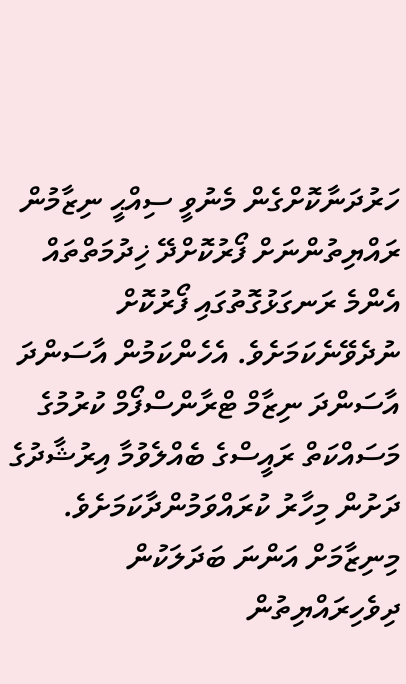ހަރުދަނާކޮށްގެން މެނުވީ ސިއްޙީ ނިޒާމުން ރައްޔިތުންނަށް ފޯރުކޮށްދޭ ޚިދުމަތްތައް އެންމެ ރަނގަޅުގޮތުގައި ފޯރުކޮށް ނުދެވޭނެކަމަށެވެ. އެހެންކަމުން އާސަންދަ އާސަންދަ ނިޒާމް ޓްރާންސްފޯމް ކުރުމުގެ މަސައްކަތް ރައީސްގެ ބެއްލެވުމާ އިރުޝާދުގެ ދަށުން މިހާރު ކުރައްވަމުންދާކަމަށެވެ. މިނިޒާމަށް އަންނަ ބަދަލަކުން ދިވެހިރައްޔިތުން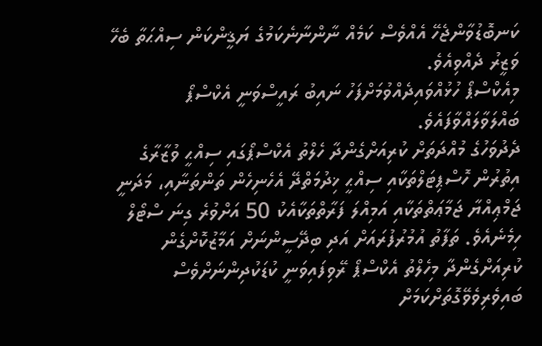ކަނބޮޑުވާންޖެހޭ އެއްވެސް ކަމެއް ނާންނާނެކަމުގެ ޔަޤީންކަން ސިއްޙަތާ ބެހޭ ވަޒީރު ދެއްވިއެވެ.
މިއެކްސްޕޯ ހުޅުއްވައިދެއްވުމަށްފަހު ނައިބު ރައީސްވަނީ އެކްސްޕޯ ބައްލަވާލައްވާފައެވެ.
ދެދުވަހުގެ މުއްދަތަށް ކުރިއަށްގެންދާ ހެލްތު އެކްސްޕޯގައި ސިއްޙީ ވުޒާރާގެ އިތުރުން ހޮސްޕިޓަލްތަކާއި ސިއްޙީ ޚިދުމަތްދޭ އެހެނިހެން ތަންތަނާއި، މަދަނީ ޖަމްޢިއްޔާ ޖަމާޢަތްތަކާއި އަމިއްލަ ފަރާތްތަކާއެކު 50 އަށްވުރެ ގިނަ ސްޓޯލް ހިމެނެއެވެ. ތަފާތު އުމުރުފުރައަށް އަދި ބިދޭސީންނަށް އަމާޒުކޮށްގެން ކުރިއަށްގެންދާ މިހެލްތު އެކްސްޕޯ ރޭވިފައިވަނީ ކުޑަކުދިންނަށްވެސް ބައިވެރިވެވޭގޮތަށްކަމަށް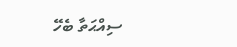ސިއްޙަތާ ބެހޭ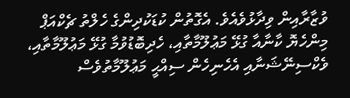ވުޒާރާއިން ވިދާޅުވެއެވެ. އެގޮތުން ކުޑަކުދިންގެ ހެލްތު ޗެކްއަޕް މިންހެޔޮ ކާނާއާ ގުޅޭ މަޢުލޫމާތާއި، ހެދިބޮޑުވުމާ ގުޅޭ މަޢުލޫމާތާއި، ވެކްސިނޭޝަނާއި އެހެނިހެން ސިއްޙީ މަޢުލޫމާތުވެސް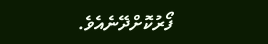ފޯރުކޮށްދޭނެއެވެ.